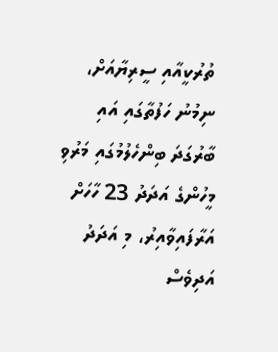ތުރުކީއާއި ސީރިޔާއަށް، ނިމުނު ހަފުތާގައި އައި ބާރުގަދަ ބިންހެލުމުގައި މަރުވި މީހުންގެ އަދަދު 23 ހާހަށް އަރާފައިވާއިރު، މި އަދަދު އަދިވެސް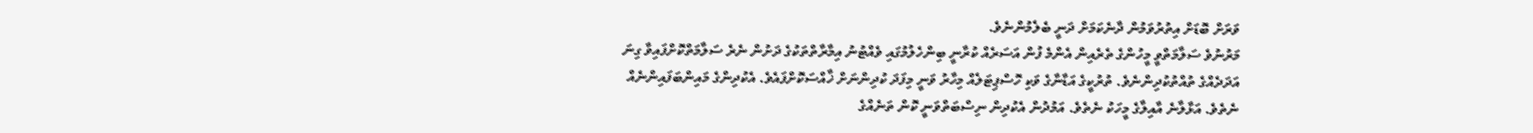ވަރަށް ބޮޑަށް އިތުރުވަމުން ދާނެކަމަށް ދަނީ ބެލެމުންނެވެ.
މަރުނުވެ ސަލާމަތްވީ މީހުންގެ ތެރެއިން އެންމެ ފުން އަސަރެއް ކުރާނީ ބިންހެލުމުގައި ވެއްޓުނު އިމާރާތްތަކުގެ ދަށުން ނެރެ ސަލާމަތްކޮށްފައިވާ ގިނަ އަދަދެއްގެ ތުއްތުކުދިންނެވެ. ތުރުކީގެ އަޑާނާގެ ވަކި ހޮސްޕިޓަލެއް މިހާރު ވަނީ މިފަދަ ކުދިންނަށް ޚާއްސަކޮށްފައެވެ. އެކުދިންގެ މައިންބަފައިންނެއް ނެތެވެ. އަޅާލާނެ އާއިލާގެ މީހަކު ނެތެވެ. އަމުދުން އެކުދިން ނިސްބަތްވަނީ ކޮން ތަނެއްގެ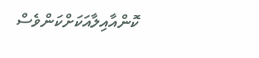ކޮންއާއިލާއަކަށްކަންވެސް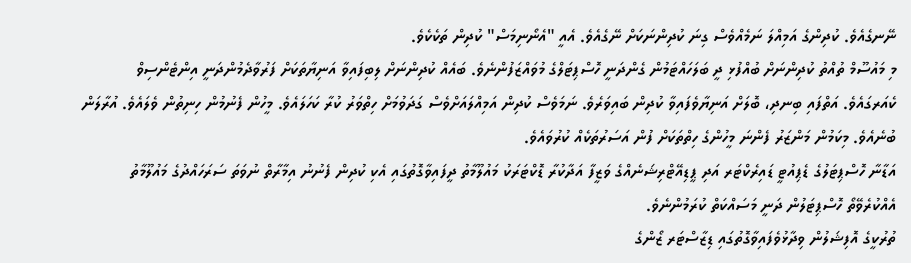ނޭނގެއެވެ. ކުދިންގެ އަމިއްލަ ނަމެއްވެސް ގިނަ ކުދިންނަކަށް ނޭގެއެވެ. އެއީ "އެނޯނިމަސް" ކުދިން ތަކެކެވެ.
މި މައުސޫމް ތުއްތު ކުދިންނަށް ބުއްފުޅި ދީ ބަލަހައްޓަމުން ގެންދަނީ ހޮސްޕިޓަލްގެ މުވައްޒަފުންނެވެ. ބައެއް ކުދިންނަށް ލިބިފައިވާ އަނިޔާތަކަށް ފަރުވާދެމުންދަނީ އިންޓެންސިވް ކެއަރގައެވެ. އަތްފައި ބިނދި، ބޮލަށް އަނިޔާވެފައިވާ ކުދިން ބައިވަރެވެ. ނަމަވެސް ކުދިން އަމިއްލައަށްވެސް ގަދަވުމަށް ހިތްވަރު ކުރާ ކަހަލައެވެ. މީހުން ފެނުމުން ހިނިތުން ވެލައެވެ. އުރާލަން ބުނެއެވެ. މިކަމުން މަންޒަރު ފެންނަ މީހުންގެ ހިތްތަކަށް ފުން އަސަރުތަކެއް ކުރުވައެވެ.
އަޑާނާ ހޮސްޕިޓަލުގެ ޑެޕިއުޓީ ޑައިރެކްޓަރ އަދި ޕީޑިއޭޓްރިޝަނެއްގެ ވަޒީފާ އަދާކުރާ ޑޮކްޓަރަކު މައުލޫމާތު ދީފައިވާގޮތުގައި އެކި ކުދިން ފެނުނު އިމާރާތް ނުވަތަ ސަރަހައްދުގެ މައުލޫމާތު އެއްކުރެވޭތޯ ހޮސްޕިޓަލުން ދަނީ މަސައްކަތް ކުރަމުންނެވެ.
ތުރުކީގެ އޮފިޝަލުން ވިދާޅުވެފައިވާގޮތުގައި ޑިޒާސްޓަރ ޒޯންގެ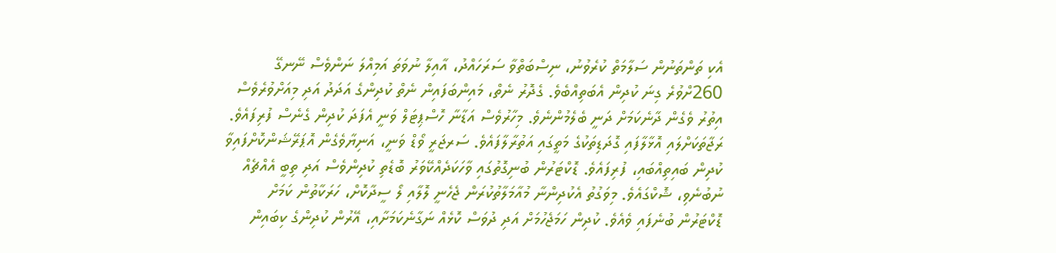އެކި ތަންތަނުން ސަލާމަތް ކުރެވުނު، ނިސްބަތްވާ ސަރަހައްދު، އާއިލާ ނުވަތަ އަމިއްލަ ނަންވެސް ނޭނގޭ 260ށްވުރެ ގިނަ ކުދިން އެބަތިއްބެވެ. ގެދޮރު ނެތް، މައިންބަފައިން ނެތް ކުދިންގެ އަދަދު އަދި މިއަށްވުރެވެސް އިތުރު ވެގެން ދާނެކަމަށް ދަނީ ބެލެމުންނެވެ. މިހާރުވެސް އަޑާނާ ހޮސްޕިޓަލް ވަނީ އެފަދަ ކުދިން ގެނެސް ފުރިފައެވެ. ރަޖާތަކަށްލައި އޮޅާލާފައި ގޮދަޑިތަކުގެ މަތީގައި އަތުރާލާފައެވެ. ސަރޖަރީ ވޯޑް ވަނީ، އަނިޔާވެގެން އޮޕަރޭޝަންކޮށްފައިވާ ކުދިން ބައިތިއްބައި، ފުރިފައެވެ. ޑޮކްޓަރުން ބުނިގޮތުގައި ވާހަކަދެއްކޭވަރު ބޮޑެތި ކުދިންވެސް އަދި ތިބީ އެއްޗެއް ނުބުނެވި، ޝޮކްގައެވެ. މިވަގުތު އެކުދިންނާ މުއާމަލާތުކުރަން ޖެހެނީ ލޮލާއި ލޯ ސީދާކޮށް، ހަރަކާތުން ކަމަށް ޑޮކްޓަރުން ބުނެފައި ވެއެވެ. ކުދިން ހަމަޖެހުމަށް އަދި ދުވަސް ކޮޅެއް ނަގާނެކަމަށާއި، އޭރުން ކުދިންގެ ކިބައިން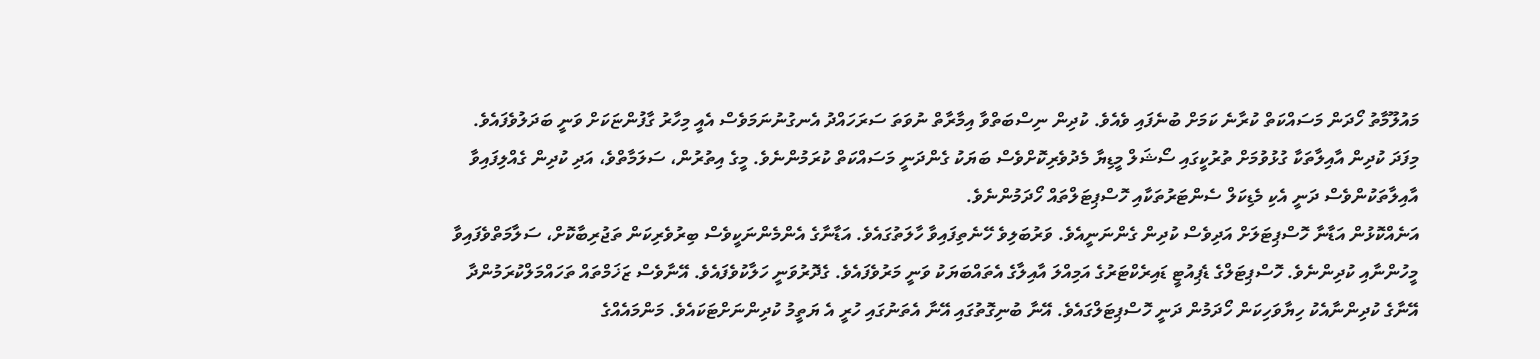މައުލޫމާތު ހޯދަން މަސައްކަތް ކުރާނެ ކަމަށް ބުނެފައި ވެއެވެ. ކުދިން ނިސްބަތްވާ އިމާރާތް ނުވަތަ ސަރަހައްދު އެނގުނުނަމަވެސް އެއީ މިހާރު ގާފުންޏަކަށް ވަނީ ބަދަލުވެފައެވެ.
މިފަދަ ކުދިން އާއިލާތަކާ ގުޅުވުމަށް ތުރުކީގައި ސޯޝަލް މީޑިޔާ މެދުވެރިކޮށްވެސް ބަޔަކު ގެންދަނީ މަސައްކަތް ކުރަމުންނެވެ. މީގެ އިތުރުން، ސަލަމާތްވެ، އަދި ކުދިން ގެއްލިފައިވާ އާއިލާތަކުންވެސް ދަނީ އެކި މެޑިކަލް ސެންޓަރުތަކާއި ހޮސްޕިޓަލްތައް ހޯދަމުންނެވެ.
އަނެއްކޮޅުން އަޑާނާ ހޮސްޕިޓަލަށް އަދިވެސް ކުދިން ގެންނަނީއެވެ. ވަރުބަލިވެ ހޭނެތިފައިވާ ހާލަތުގައެވެ. އަޑާނާގެ އެންމެންނަކީވެސް ބިރުވެރިކަން ތަޖުރިބާކޮށް، ސަލާމަތްވެފައިވާ މީހުންނާއި ކުދިންނެވެ. ހޮސްޕިޓަލްގެ ޑެޕިއުޓީ ޑައިރެކްޓަރުގެ އަމިއްލަ އާއިލާގެ އެތައްބަޔަކު ވަނީ މަރުވެފައެވެ. ގެދޮރުވަނީ ހަލާކުވެފައެވެ. އޭނާވެސް ޒަޚަމްތައް ތަހައްމަލްކުރަމުންދާ އޭނާގެ ކުދިންނާއެކު ހިޔާވަހިކަން ހޯދަމުން ދަނީ ހޮސްޕިޓަލްގައެވެ. އޭނާ ބުނިގޮތުގައި އޭނާ އެތަނުގައި ހުރީ އެ ޔަތީމު ކުދިންނަށްޓަކައެވެ. މަންމައެއްގެ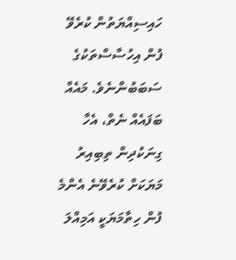ހައިސިއްޔަތުން ކުރެވޭ ފުން އިހުސާސްތަކުގެ ސަބަބުންނެވެ. މައެއް ބަފައެއް ނެތް، އެހާ ގިނަކުދިން ތިބިއިރު މަޔަކަށް ކުރެވޭނެ އެންމެ ފުން ހިތާމަޔަކީ އަމިއްލަ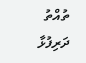ތުއްތު ދަރިފުޅާ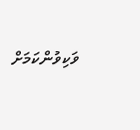ވަކިވުންކަމަށް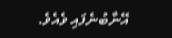އޭނާބުނެފައި ވެއެވެ.